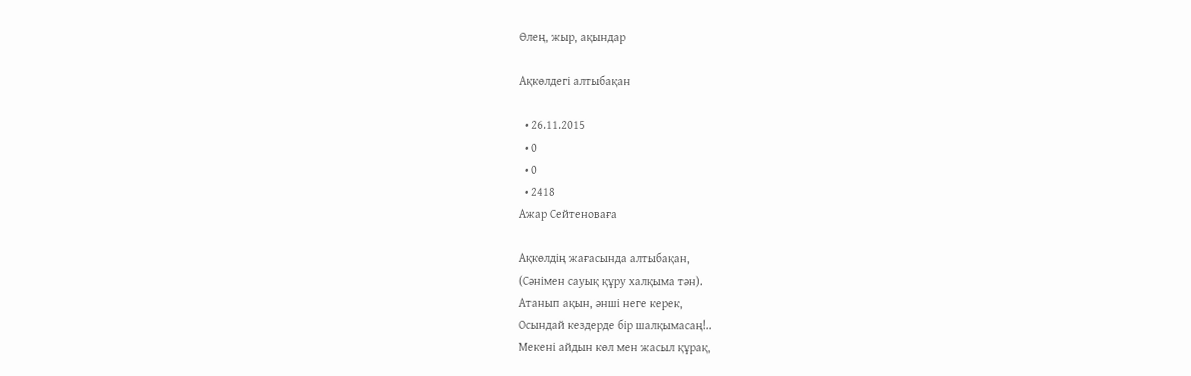Өлең, жыр, ақындар

Ақкөлдегі алтыбақан

  • 26.11.2015
  • 0
  • 0
  • 2418
Ажар Сейтеноваға

Ақкөлдің жағасында алтыбақан,
(Сәнімен сауық құру халқыма тән).
Атанып ақын, әнші неге керек,
Осындай кездерде бір шалқымасаң!..
Мекені айдын көл мен жасыл құрақ,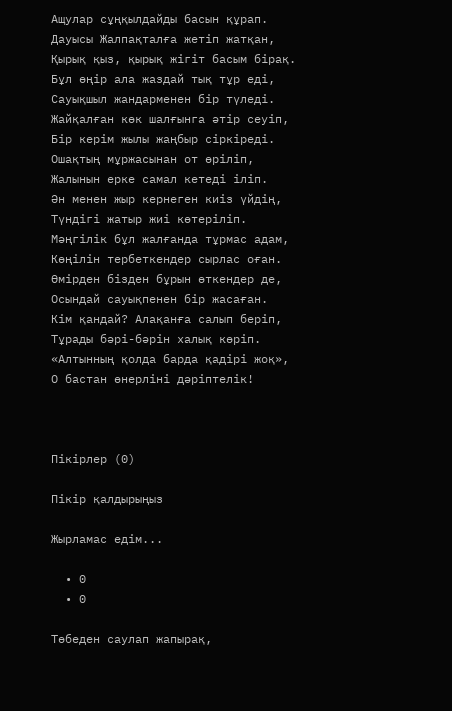Ащулар сұңқылдайды басын құрап.
Дауысы Жалпақталға жетіп жатқан,
Қырық қыз, қырық жігіт басым бірақ.
Бұл өңір ала жаздай тық тұр еді,
Сауықшыл жандарменен бір түледі.
Жайқалған көк шалғынга әтір сеуіп,
Бір керім жылы жаңбыр сіркіреді.
Ошақтың мұржасынан от өріліп,
Жалынын ерке самал кетеді іліп.
Ән менен жыр кернеген киіз үйдің,
Түндігі жатыр жиі көтеріліп.
Мәңгілік бұл жалғанда тұрмас адам,
Көңілін тербеткендер сырлас оған.
Өмірден бізден бұрын өткендер де,
Осындай сауықпенен бір жасаған.
Кім қандай? Алақанға салып беріп,
Тұрады бәрі-бәрін халық көріп.
«Алтынның қолда барда қадірі жоқ»,
О бастан өнерліні дәріптелік!



Пікірлер (0)

Пікір қалдырыңыз

Жырламас едім...

  • 0
  • 0

Төбеден саулап жапырақ,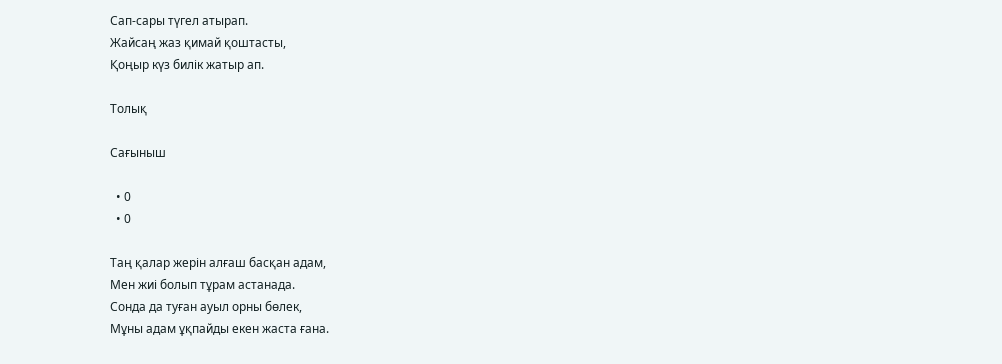Сап-сары түгел атырап.
Жайсаң жаз қимай қоштасты,
Қоңыр күз билік жатыр aп.

Толық

Сағыныш

  • 0
  • 0

Таң қалар жерін алғаш басқан адам,
Мен жиі болып тұрам астанада.
Сонда да туған ауыл орны бөлек,
Мұны адам ұқпайды екен жаста ғана.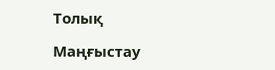Толық

Маңғыстау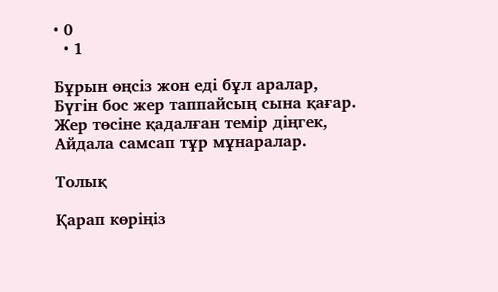• 0
  • 1

Бұрын өңсіз жон еді бұл аралар,
Бүгін бос жер таппайсың сына қағар.
Жер төсіне қадалған темір діңгек,
Айдала самсап тұр мұнаралар.

Толық

Қарап көріңіз